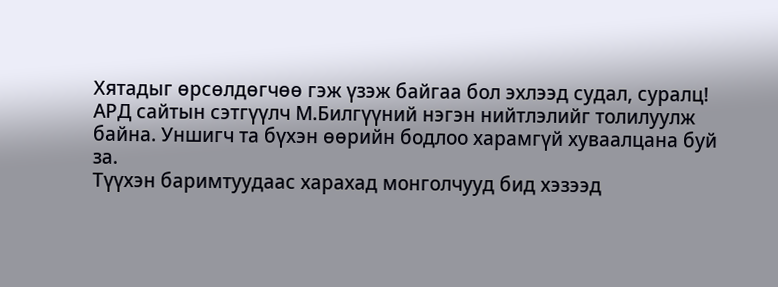Хятадыг өрсөлдөгчөө гэж үзэж байгаа бол эхлээд судал, суралц!
АРД сайтын сэтгүүлч М.Билгүүний нэгэн нийтлэлийг толилуулж байна. Уншигч та бүхэн өөрийн бодлоо харамгүй хуваалцана буй за.
Түүхэн баримтуудаас харахад монголчууд бид хэзээд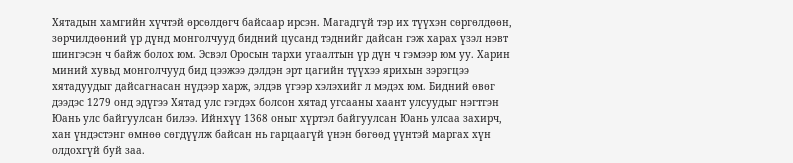Хятадын хамгийн хүчтэй өрсөлдөгч байсаар ирсэн. Магадгүй тэр их түүхэн сөргөлдөөн, зөрчилдөөний үр дүнд монголчууд бидний цусанд тэднийг дайсан гэж харах үзэл нэвт шингэсэн ч байж болох юм. Эсвэл Оросын тархи угаалтын үр дүн ч гэмээр юм уу. Харин миний хувьд монголчууд бид цээжээ дэлдэн эрт цагийн түүхээ ярихын зэрэгцээ хятадуудыг дайсагнасан нүдээр харж, элдэв үгээр хэлэхийг л мэдэх юм. Бидний өвөг дээдэс 1279 онд эдүгээ Хятад улс гэгдэх болсон хятад угсааны хаант улсуудыг нэгтгэн Юань улс байгуулсан билээ. Ийнхүү 1368 оныг хүртэл байгуулсан Юань улсаа захирч, хан үндэстэнг өмнөө сөгдүүлж байсан нь гарцаагүй үнэн бөгөөд үүнтэй маргах хүн олдохгүй буй заа.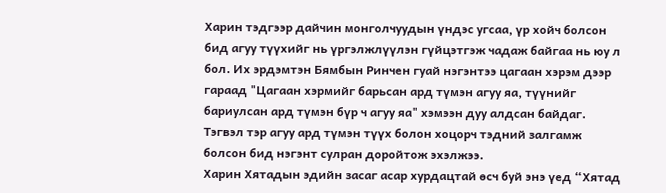Харин тэдгээр дайчин монголчуудын үндэс угсаа, үр хойч болсон бид агуу түүхийг нь үргэлжлүүлэн гүйцэтгэж чадаж байгаа нь юу л бол. Их эрдэмтэн Бямбын Ринчен гуай нэгэнтээ цагаан хэрэм дээр гараад "Цагаан хэрмийг барьсан ард түмэн агуу яа, түүнийг бариулсан ард түмэн бүр ч агуу яа" хэмээн дуу алдсан байдаг. Тэгвэл тэр агуу ард түмэн түүх болон хоцорч тэдний залгамж болсон бид нэгэнт сулран доройтож эхэлжээ.
Харин Хятадын эдийн засаг асар хурдацтай өсч буй энэ үед “Хятад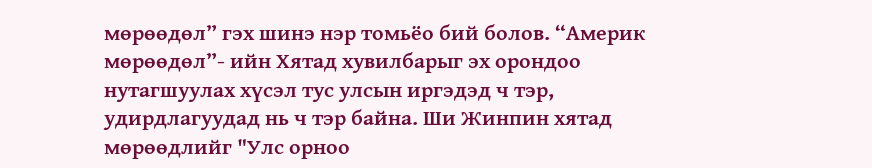мөрөөдөл” гэх шинэ нэр томьёо бий болов. “Америк мөрөөдөл”- ийн Хятад хувилбарыг эх орондоо нутагшуулах хүсэл тус улсын иргэдэд ч тэр, удирдлагуудад нь ч тэр байна. Ши Жинпин хятад мөрөөдлийг "Улс орноо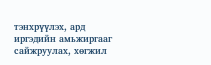тэнхрүүлэх, ард иргэдийн амьжиргааг сайжруулах, хөгжил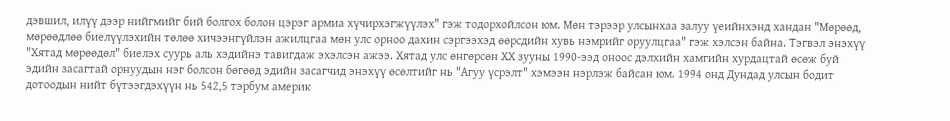дэвшил, илүү дээр нийгмийг бий болгох болон цэрэг армиа хүчирхэгжүүлэх" гэж тодорхойлсон юм. Мөн тэрээр улсынхаа залуу үеийнхэнд хандан "Мөрөөд, мөрөөдлөө биелүүлэхийн төлөө хичээнгүйлэн ажилцгаа мөн улс орноо дахин сэргээхэд өөрсдийн хувь нэмрийг оруулцгаа" гэж хэлсэн байна. Тэгвэл энэхүү "Хятад мөрөөдөл" биелэх суурь аль хэдийнэ тавигдаж эхэлсэн ажээ. Хятад улс өнгөрсөн ХХ зууны 1990-ээд оноос дэлхийн хамгийн хурдацтай өсөж буй эдийн засагтай орнуудын нэг болсон бөгөөд эдийн засагчид энэхүү өсөлтийг нь "Агуу үсрэлт" хэмээн нэрлэж байсан юм. 1994 онд Дундад улсын бодит дотоодын нийт бүтээгдэхүүн нь 542,5 тэрбум америк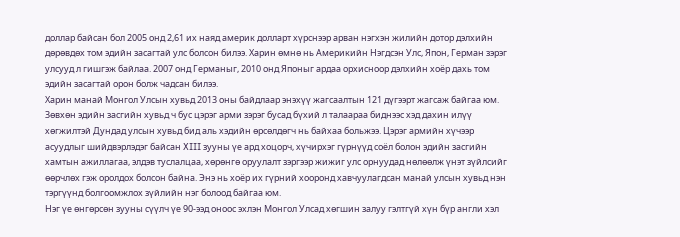доллар байсан бол 2005 онд 2,61 их наяд америк долларт хүрснээр арван нэгхэн жилийн дотор дэлхийн дөрөвдөх том эдийн засагтай улс болсон билээ. Харин өмнө нь Америкийн Нэгдсэн Улс, Япон, Герман зэрэг улсууд л гишгэж байлаа. 2007 онд Германыг, 2010 онд Японыг ардаа орхисноор дэлхийн хоёр дахь том эдийн засагтай орон болж чадсан билээ.
Харин манай Монгол Улсын хувьд 2013 оны байдлаар энэхүү жагсаалтын 121 дүгээрт жагсаж байгаа юм. Зөвхөн эдийн засгийн хувьд ч бус цэрэг арми зэрэг бусад бүхий л талаараа биднээс хэд дахин илүү хөгжилтэй Дундад улсын хувьд бид аль хэдийн өрсөлдөгч нь байхаа больжээ. Цэрэг армийн хүчээр асуудлыг шийдвэрлэдэг байсан XIII зууны үе ард хоцорч, хүчирхэг гүрнүүд соёл болон эдийн засгийн хамтын ажиллагаа, элдэв туслалцаа, хөрөнгө оруулалт зэргээр жижиг улс орнуудад нөлөөлж үнэт зүйлсийг өөрчлөх гэж оролдох болсон байна. Энэ нь хоёр их гүрний хооронд хавчуулагдсан манай улсын хувьд нэн тэргүүнд болгоомжлох зүйлийн нэг болоод байгаа юм.
Нэг үе өнгөрсөн зууны сүүлч үе 90-ээд оноос эхлэн Монгол Улсад хөгшин залуу гэлтгүй хүн бүр англи хэл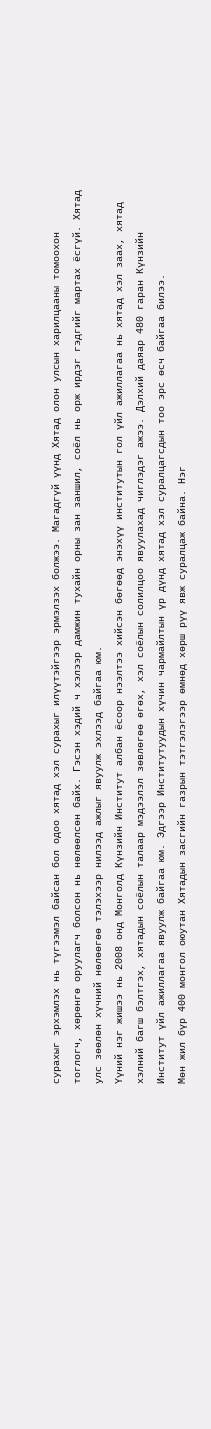сурахыг эрхэмлэх нь түгээмэл байсан бол одоо хятад хэл сурахыг илүүтэйгээр эрмэлзэх болжээ. Магадгүй үүнд Хятад олон улсын харилцааны томоохон тоглогч, хөрөнгө оруулагч болсон нь нөлөөлсөн байх. Гэсэн хэдий ч хэлээр дамжин тухайн орны зан заншил, соёл нь орж ирдэг гэдгийг мартах ёсгүй. Хятад улс зөөлөн хүчний нөлөөгөө тэлэхээр нилээд ажлыг явуулж эхлээд байгаа юм.
Үүний нэг жишээ нь 2008 онд Монголд Күнзийн Институт албан ёсоор нээлтээ хийсэн бөгөөд энэхүү институтын гол үйл ажиллагаа нь хятад хэл заах, хятад хэлний багш бэлтгэх, хятадын соёлын талаар мэдээлэл зөвлөгөө өгөх, хэл соёлын солилцоо явуулахад чиглэдэг ажээ. Дэлхий даяар 480 гаран Күнзийн Институт үйл ажиллагаа явуулж байгаа юм. Эдгээр Институтуудын хүчин чармайлтын үр дүнд хятад хэл суралцагсдын тоо эрс өсч байгаа билээ.
Мөн жил бүр 400 монгол оюутан Хятадын засгийн газрын тэтгэлэгээр өмнөд хөрш рүү явж суралцаж байна. Нэг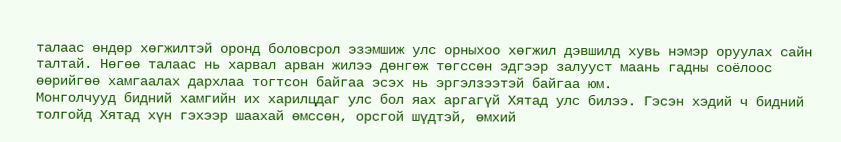талаас өндөр хөгжилтэй оронд боловсрол эзэмшиж улс орныхоо хөгжил дэвшилд хувь нэмэр оруулах сайн талтай. Нөгөө талаас нь харвал арван жилээ дөнгөж төгссөн эдгээр залууст маань гадны соёлоос өөрийгөө хамгаалах дархлаа тогтсон байгаа эсэх нь эргэлзээтэй байгаа юм.
Монголчууд бидний хамгийн их харилцдаг улс бол яах аргагүй Хятад улс билээ. Гэсэн хэдий ч бидний толгойд Хятад хүн гэхээр шаахай өмссөн, орсгой шүдтэй, өмхий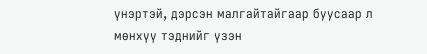үнэртэй, дэрсэн малгайтайгаар буусаар л мөнхүү тэднийг үзэн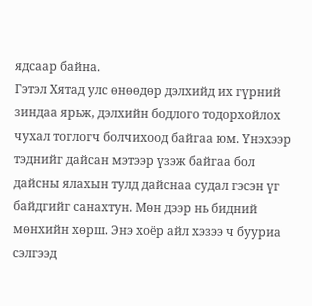ядсаар байна.
Гэтэл Хятад улс өнөөдөр дэлхийд их гүрний зиндаа ярьж, дэлхийн бодлого тодорхойлох чухал тоглогч болчихоод байгаа юм. Үнэхээр тэднийг дайсан мэтээр үзэж байгаа бол дайсны ялахын тулд дайснаа судал гэсэн үг байдгийг санахтун. Мөн дээр нь бидний мөнхийн хөрш. Энэ хоёр айл хэзээ ч бууриа сэлгээд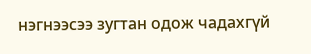нэгнээсээ зугтан одож чадахгүй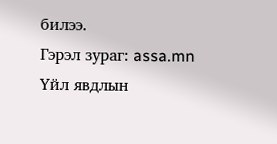билээ.
Гэрэл зураг: assa.mn
Үйл явдлын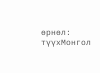өрнөл: түүхМонгол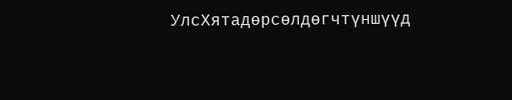УлсХятадөрсөлдөгчтүншүүд